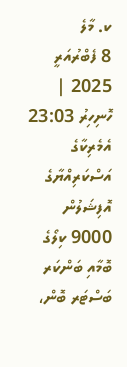ކ. މާލެ
8 ފެބްރުއަރީ 2025 | ހޮނިހިރު 23:03
އެމެރިކާގެ އަސްކަރިއްޔާގެ އޮފިޝަލުން 9000 ކިލޯގެ ބޮމާއި ބަންކަރ ބަސްޓަރ ބޮން،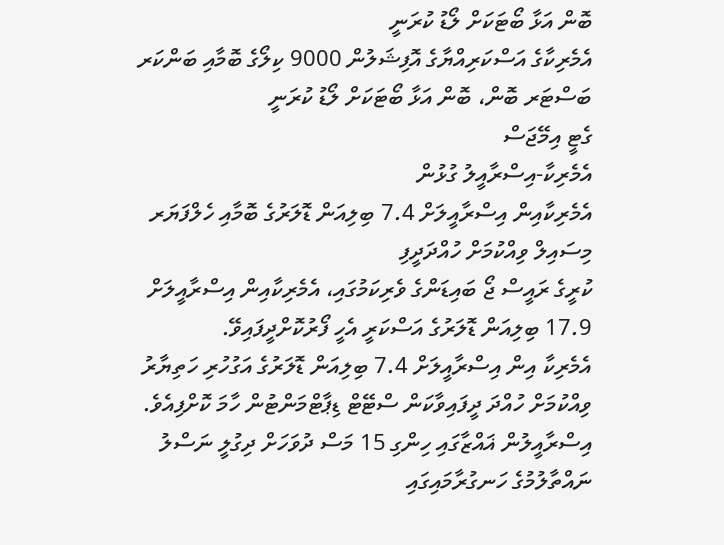ބޮން އަޅާ ބޯޓަކަށް ލޯޑު ކުރަނީ
އެމެރިކާގެ އަސްކަރިއްޔާގެ އޮފިޝަލުން 9000 ކިލޯގެ ބޮމާއި ބަންކަރ ބަސްޓަރ ބޮން، ބޮން އަޅާ ބޯޓަކަށް ލޯޑު ކުރަނީ
ގެޓީ އިމޭޖަސް
އެމެރިކާ-އިސްރާއީލު ގުޅުން
އެމެރިކާއިން އިސްރާއީލަށް 7.4 ބިލިއަން ޑޮލަރުގެ ބޮމާއި ހެލްފަޔަރ މިސައިލް ވިއްކުމަށް ހުއްދަދީފި
ކުރީގެ ރައީސް ޖޯ ބައިޑަންގެ ވެރިކަމުގައި، އެމެރިކާއިން އިސްރާއީލަށް 17.9 ބިލިއަން ޑޮލަރުގެ އަސްކަރީ އެހީ ފޯރުކޮށްދީފައިވޭ.
އެމެރިކާ އިން އިސްރާއީލަށް 7.4 ބިލިއަން ޑޮލަރުގެ އަގުހުރި ހަތިޔާރު ވިއްކުމަށް ހުއްދަ ދީފައިވާކަން ސްޓޭޓް ޑިޕާޓްމަންޓުން ހާމަ ކޮށްފިއެވެ.
އިސްރާއީލުން ޣައްޒާގައި ހިންގި 15 މަސް ދުވަހަށް ދިގުލީ ނަސްލު ނައްތާލުމުގެ ހަނގުރާމައިގައި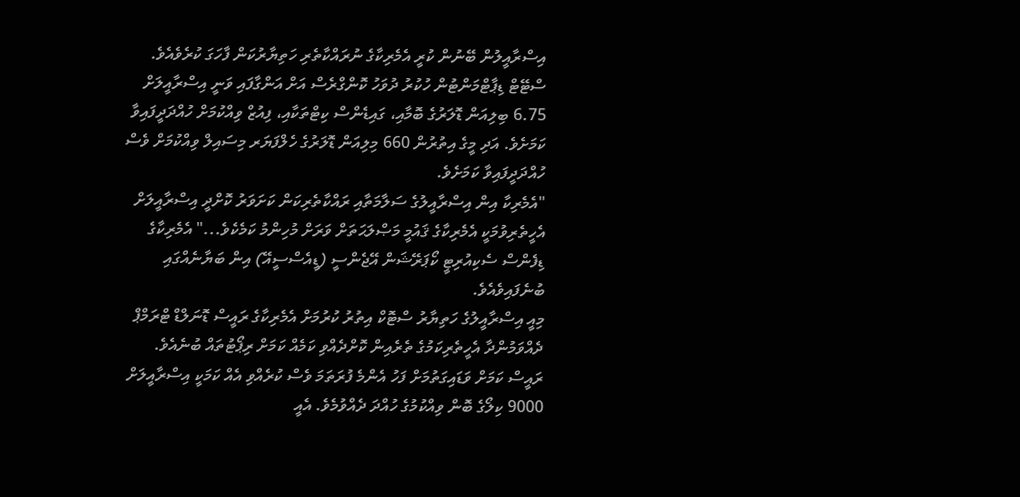އިސްރާއީލުން ބޭނުން ކުރީ އެމެރިކާގެ ނުރައްކާތެރި ހަތިޔާރުކަން ފާހަގަ ކުރެވެއެވެ.
ސްޓޭޓް ޑިޕާޓްމަންޓުން ހުކުރު ދުވަހު ކޮންގްރެސް އަށް އަންގާފައި ވަނީ އިސްރާއީލަށް 6.75 ބިލިއަން ޑޮލަރުގެ ބޮމާއި، ގައިޑެންސް ކިޓްތަކާއި، ފިއުޒް ވިއްކުމަށް ހުއްދަދީފައިވާ ކަމަށެވެ. އަދި މީގެ އިތުރުން 660 މިލިއަން ޑޮލަރުގެ ހެލްފަޔަރ މިސައިލް ވިއްކުމަށް ވެސް ހުއްދަދީފައިވާ ކަމަށެވެ.
"އެމެރިކާ އިން އިސްރާއީލުގެ ސަލާމަތާއި ރައްކާތެރިކަން ކަށަވަރު ކޮށްދީ އިސްރާއީލަށް އެހީތެރިވުމަކީ އެމެރިކާގެ ޤައުމީ މަޞްލަޙަތަށް ވަރަށް މުހިންމު ކަމެކެވެ..." އެމެރިކާގެ ޑިފެންސް ސެކިއުރިޓީ ކޯޕަރޭޝަން އޭޖެންސީ (ޑީއެސްސީއޭ) އިން ބަޔާނެއްގައި ބުނެފައިވެއެވެ.
މިއީ އިސްރާއީލުގެ ހަތިޔާރު ސްޓޮކް އިތުރު ކުރުމަށް އެމެރިކާގެ ރައީސް ޑޮނަލްޑް ޓްރަމްޕް ދެއްވަމުންދާ އެހީތެރިކަމުގެ ތެރެއިން ކޮށްދެއްވި ކަމެއް ކަމަށް ރިޕޯޓުތައް ބުނެއެވެ.
ރައީސް ކަމަށް ވަޑައިގަތުމަށް ފަހު އެންމެ ފުރަތަމަ ވެސް ކުރެއްވި އެއް ކަމަކީ އިސްރާއީލަށް 9000 ކިލޯގެ ބޮން ވިއްކުމުގެ ހުއްދަ ދެއްވުމެވެ. އެއީ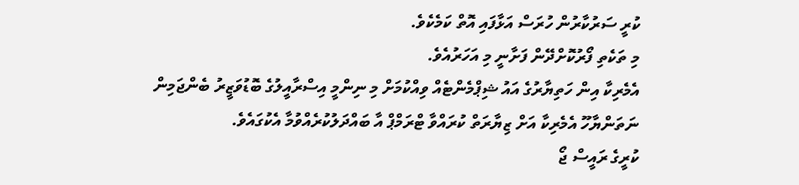ކުރީ ސަރުކާރުން ހުރަސް އަޅާފައި އޮތް ކަމެކެވެ.
މި ތަކެތި ފޯރުކޮށްދޭން ފަށާނީ މި އަހަރުއެވެ.
އެމެރިކާ އިން ހަތިޔާރުގެ އައު ޝިޕްމެންޓެއް ވިއްކުމަށް މި ނިންމީ އިސްރާއީލުގެ ބޮޑުވަޒީރު ބެންޖަމިން ނަތަންޔާހޫ އެމެރިކާ އަށް ޒިޔާރަތް ކުރައްވާ ޓްރަމްޕް އާ ބައްދަލުކުރެއްވުމާ އެކުގައެވެ.
ކުރީގެ ރައީސް ޖޯ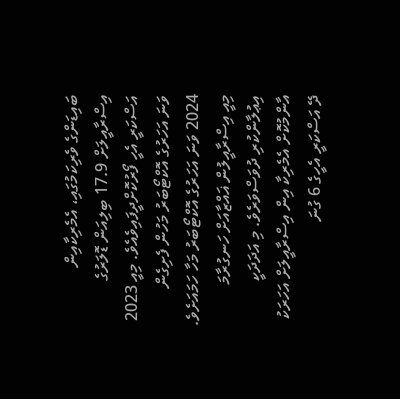ބައިޑަންގެ ވެރިކަމުގައި، އެމެރިކާއިން އިސްރާއީލަށް 17.9 ބިލިއަން ޑޮލަރުގެ އަސްކަރީ އެހީ ފޯރުކޮށްދީފައިވެއެވެ. މިއީ 2023 ވަނަ އަހަރުގެ އޮކްޓޯބަރު މަހުން ފެށިގެން 2024 ވަނަ އަހަރުގެ އޮކްޓޯބަރު މަހާ ހަމައަށެވެ. މިއީ އިސްރާއީލުން ޣައްޒާއަށް ހަނގުރާމަ އިޢުލާންކުރި ދުވަސްވަރެވެ. މި އަދަދަކީ އާންމުކޮށް އެމެރިކާ އިން އިސްރާއީލަށް އަހަރަކު ދޭ އަސްކަރީ އެހީގެ 6 ގުނަ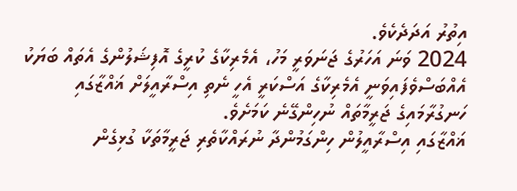އިތުރު އަދަދެކެވެ.
2024 ވަނަ އަހަރުގެ ޖަނަވަރީ މަހު، އެމެރިކާގެ ކުރީގެ އޮފިޝަލުންގެ އެތައް ބަޔަކު އެއްބަސްވެފައިވަނީ އެމެރިކާގެ އަސްކަރީ އެހީ ނެތި އިސްރާއީލަށް ޣައްޒާގައި ހަނގުރާމައިގެ ޖަރީމާތައް ނުހިންގޭނެ ކަމަށެވެ.
ޣައްޒާގައި އިސްރާއީލުން ހިންގަމުންދާ ނުރައްކާތެރި ޖަރީމާތަކާ ގުޅިގެން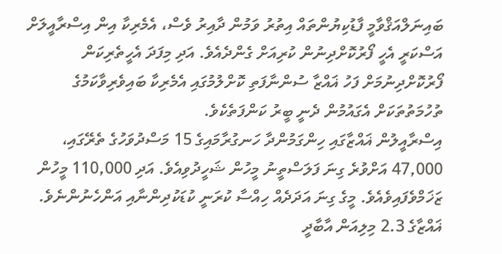ބައިނަލްއަޤްވާމީ ފާޑުކިޔުންތައް އިތުރު ވަމުން ދާއިރު ވެސް، އެމެރިކާ އިން އިސްރާއީލަށް އަސްކަރީ އެހީ ފޯރުކޮށްދިނުން ކުރިއަށް ގެންދެއެވެ. އަދި މިފަދަ އެހީތެރިކަން ފޯރުކޮށްދިނުމަށް ފަހު ޣައްޒާ ސުންނާފަތި ކޮށްލުމުގައި އެމެރިކާ ބައިވެރިވާކަމުގެ ތުހުމަތުތަކަށް އެގައުމުން ދެނީ ބީރު ކަންފަތެކެވެ.
އިސްރާއީލުން ޣައްޒާގައި ހިންގަމުންދާ ހަނގުރާމައިގެ 15 މަސްދުވަހުގެ ތެރޭގައި، 47,000 އަށްވުރެ ގިނަ ފަލަސްތީނު މީހުން ޝަހީދުވިއެވެ. އަދި 110,000 މީހުން ޒަޚަމްވެފައިވެއެވެ. މީގެ ގިނަ އަދަދެއް ހިއްސާ ކުރަނީ ކުޑަކުދިންނާއި އަންހެނުންނެވެ. ޣައްޒާގެ 2.3 މިލިއަން އާބާދީ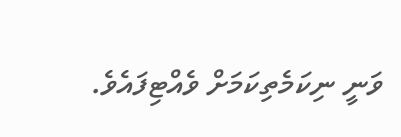ވަނީ ނިކަމެތިކަމަށް ވެއްޓިފައެވެ.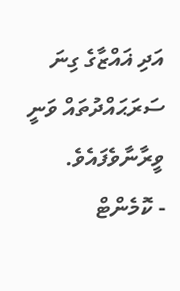އަދި ޣައްޒާގެ ގިނަ ސަރަޙައްދުތައް ވަނީ ވީރާނާވެފައެވެ.
- ކޮމެންޓް